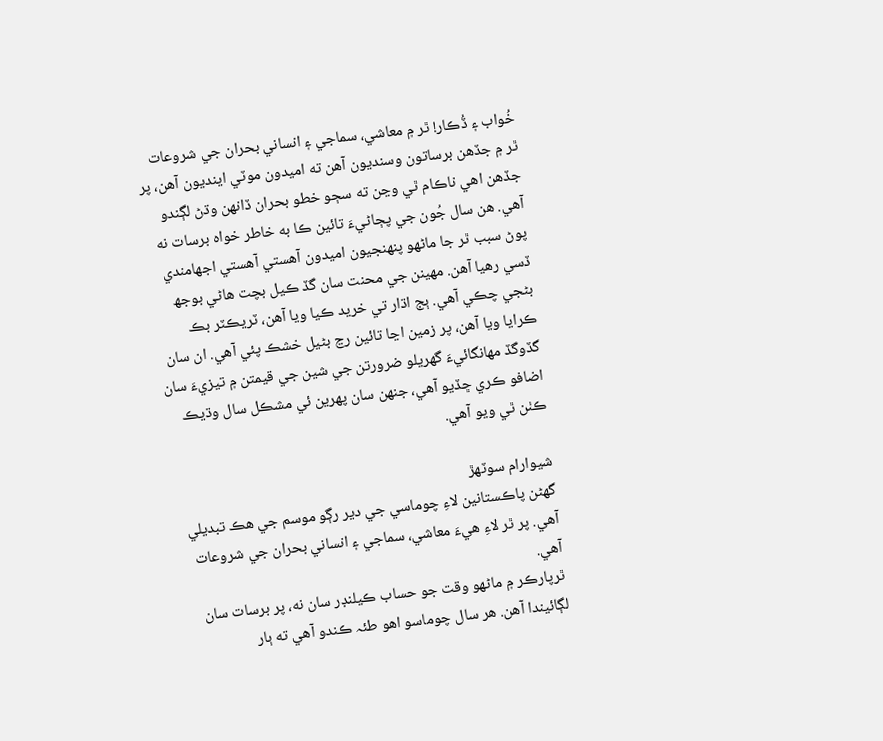خُواب ۽ ڏُڪار! ٿر ۾ معاشي، سماجي ۽ انساني بحران جي شروعات
ٿر ۾ جڏهن برساتون وسنديون آهن ته اميدون موٽي اينديون آهن، پر جڏهن اهي ناڪام ٿي وڃن ته سڄو خطو بحران ڏانهن وڌڻ لڳندو آهي. هن سال جُون جي پڄاڻيءَ تائين ڪا به خاطر خواه برسات نه پوڻ سبب ٿر جا ماڻهو پنهنجيون اميدون آهستي آهستي اجهامندي ڏسي رهيا آهن. مهينن جي محنت سان گڏ ڪيل بچت هاڻي بوجھ بڻجي چڪي آهي. ٻج اڌار تي خريد ڪيا ويا آهن، ٽريڪٽر بڪ ڪرايا ويا آهن، پر زمين اڃا تائين رڃ بڻيل خشڪ پئي آهي. ان سان گڏوگڏ مهانگائيءَ گهريلو ضرورتن جي شين جي قيمتن ۾ تيزيءَ سان اضافو ڪري ڇڏيو آهي، جنهن سان پهرين ئي مشڪل سال وڌيڪ ڪٺن ٿي ويو آهي.

شيوارام سوٽھڙ
گهڻن پاڪستانين لاءِ چوماسي جي دير رڳو موسم جي هڪ تبديلي آهي. پر ٿر لاءِ هيءَ معاشي، سماجي ۽ انساني بحران جي شروعات آهي.
ٿرپارڪر ۾ ماڻهو وقت جو حساب ڪيلنڊر سان نه، پر برسات سان لڳائيندا آهن. هر سال چوماسو اهو طئہ ڪندو آهي ته ٻار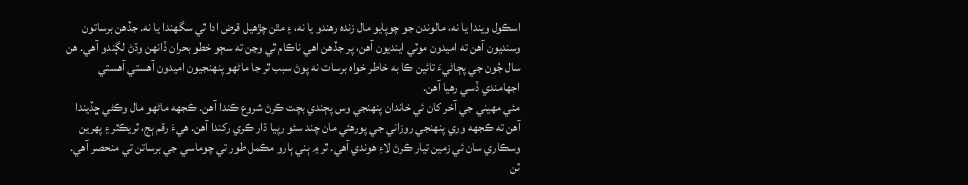اسڪول ويندا يا نه، مالوندن جو چوپايو مال زنده رهندو يا نه، ۽ مٿن چڙهيل قرض ادا ٿي سگهندا يا نه. جڏهن برساتون وسنديون آهن ته اميدون موٽي اينديون آهن، پر جڏهن اهي ناڪام ٿي وڃن ته سڄو خطو بحران ڏانهن وڌڻ لڳندو آهي. هن سال جُون جي پڄاڻيءَ تائين ڪا به خاطر خواه برسات نه پوڻ سبب ٿر جا ماڻهو پنهنجيون اميدون آهستي آهستي اجهامندي ڏسي رهيا آهن.
مئي مھيني جي آخر کان ئي خاندان پنهنجي وس پڄندي بچت ڪرڻ شروع ڪندا آهن. ڪجهه ماڻهو مال وڪڻي ڇڏيندا آهن ته ڪجهه وري پنهنجي روزاني جي پورهئي مان چند سئو رپيا ڌار ڪري رکندا آهن. هيءَ رقم ٻج، ٽريڪٽر ۽ پهرين وسڪاري سان ئي زمين تيار ڪرڻ لاءِ هوندي آهي. ٿر ۾ ٻني ٻارو مڪمل طور تي چوماسي جي برساتن تي منحصر آهي. ٽن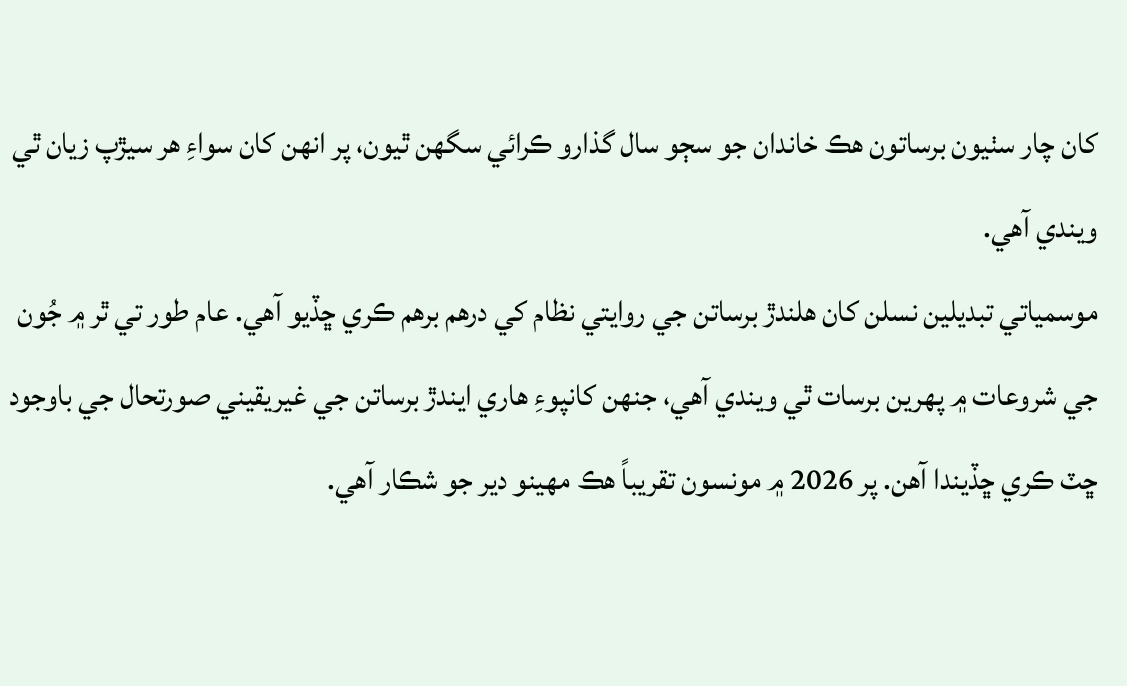کان چار سٺيون برساتون هڪ خاندان جو سڄو سال گذارو ڪرائي سگهن ٿيون، پر انهن کان سواءِ هر سيڙپ زيان ٿي ويندي آهي.
موسمياتي تبديلين نسلن کان هلندڙ برساتن جي روايتي نظام کي درهم برهم ڪري ڇڏيو آهي. عام طور تي ٿر ۾ جُون جي شروعات ۾ پهرين برسات ٿي ويندي آهي، جنهن کانپوءِ هاري ايندڙ برساتن جي غيريقيني صورتحال جي باوجود ڇٽ ڪري ڇڏيندا آهن. پر 2026 ۾ مونسون تقريباً هڪ مهينو دير جو شڪار آهي.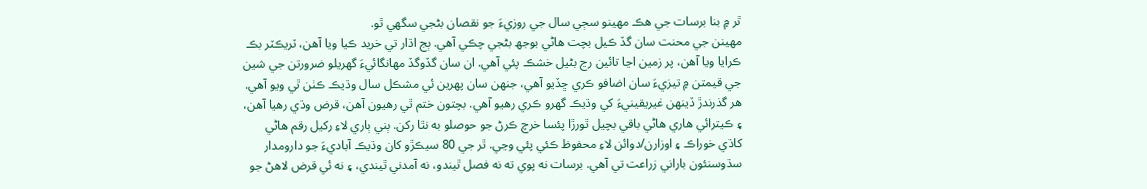ٿر ۾ بنا برسات جي هڪ مهينو سڄي سال جي روزيءَ جو نقصان بڻجي سگهي ٿو.
مهينن جي محنت سان گڏ ڪيل بچت هاڻي بوجھ بڻجي چڪي آهي. ٻج اڌار تي خريد ڪيا ويا آهن، ٽريڪٽر بڪ ڪرايا ويا آهن، پر زمين اڃا تائين رڃ بڻيل خشڪ پئي آهي. ان سان گڏوگڏ مهانگائيءَ گهريلو ضرورتن جي شين جي قيمتن ۾ تيزيءَ سان اضافو ڪري ڇڏيو آهي، جنهن سان پهرين ئي مشڪل سال وڌيڪ ڪٺن ٿي ويو آهي.
هر گذرندڙ ڏينهن غيريقينيءَ کي وڌيڪ گهرو ڪري رهيو آهي. بچتون ختم ٿي رهيون آهن، قرض وڌي رهيا آهن، ۽ ڪيترائي هاري هاڻي باقي بچيل ٿورڙا پئسا خرچ ڪرڻ جو حوصلو به نٿا رکن. ٻني ٻاري لاءِ رکيل رقم هاڻي کاڌي خوراڪ ۽ اوزارن/دوائن لاءِ محفوظ ڪئي پئي وڃي. ٿر جي 80 سيڪڙو کان وڌيڪ آباديءَ جو دارومدار سڌوسنئون باراني زراعت تي آهي. برسات نه پوي ته نه فصل ٿيندو، نه آمدني ٿيندي، ۽ نه ئي قرض لاهڻ جو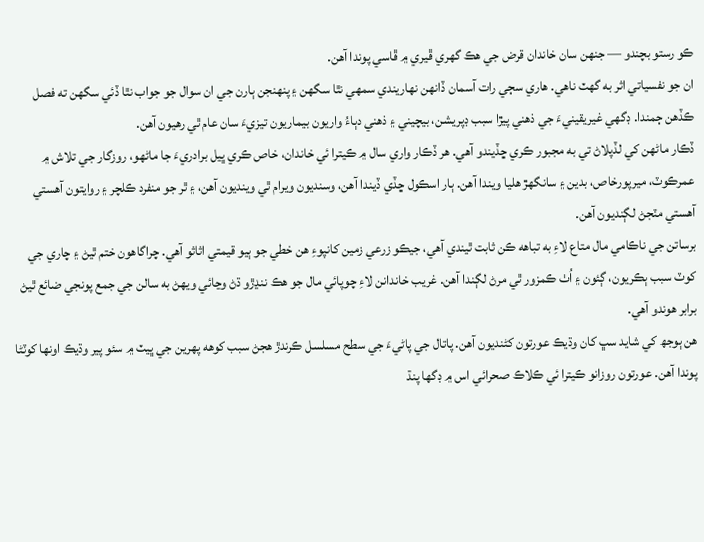ڪو رستو بچندو — جنهن سان خاندان قرض جي هڪ گهري ڦيري ۾ ڦاسي پوندا آهن.
ان جو نفسياتي اثر به گهٽ ناهي. هاري سڄي رات آسمان ڏانهن نهاريندي سمهي نٿا سگهن ۽ پنهنجن ٻارن جي ان سوال جو جواب نٿا ڏئي سگهن ته فصل ڪڏهن ڄمندا. ڊگهي غيريقينيءَ جي ذهني پيڙا سبب ڊپريشن، بيچيني ۽ ذهني دٻاءُ واريون بيماريون تيزيءَ سان عام ٿي رهيون آهن.
ڏڪار ماڻهن کي لڏپلاڻ تي به مجبور ڪري ڇڏيندو آهي. هر ڏڪار واري سال ۾ ڪيترا ئي خاندان، خاص ڪري ڀيل برادريءَ جا ماڻهو، روزگار جي تلاش ۾ عمرڪوٽ، ميرپورخاص، بدين ۽ سانگهڙ هليا ويندا آهن. ٻار اسڪول ڇڏي ڏيندا آهن، وسنديون ويرام ٿي وينديون آهن، ۽ ٿر جو منفرد ڪلچر ۽ روايتون آهستي آهستي مٽجڻ لڳنديون آهن.
برساتن جي ناڪامي مال متاع لاءِ به تباهه ڪن ثابت ٿيندي آهي، جيڪو زرعي زمين کانپوءِ هن خطي جو ٻيو قيمتي اثاثو آهي. چراگاهون ختم ٿيڻ ۽ چاري جي کوٽ سبب ٻڪريون، ڳئون ۽ اُٺ ڪمزور ٿي مرڻ لڳندا آهن. غريب خاندانن لاءِ چوپائي مال جو هڪ ننڍڙو ڌڻ وڃائي ويهڻ به سالن جي جمع پونجي ضائع ٿيڻ برابر هوندو آهي.
هن ٻوجھ کي شايد سڀ کان وڌيڪ عورتون کڻنديون آهن. پاتال جي پاڻيءَ جي سطح مسلسل ڪرندڙ هجڻ سبب کوهه پهرين جي ڀيٽ ۾ سئو پير وڌيڪ اونھا کوٽڻا پوندا آهن. عورتون روزانو ڪيترا ئي ڪلاڪ صحرائي اس ۾ ڊگها پنڌ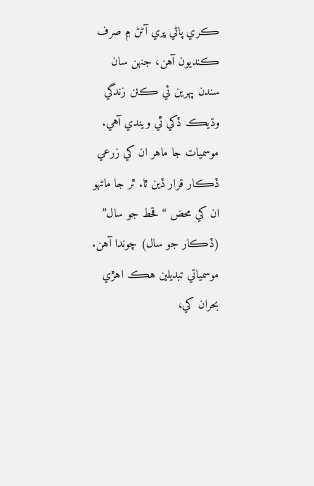ڪري پاڻي ڀري آڻڻ ۾ صرف ڪنديون آهن، جنهن سان سندن پهرين ئي ڪٺن زندگي وڌيڪ ڏکي ٿي ويندي آهي.
موسميات جا ماهر ان کي زرعي ڏڪار قرار ڏين ٿا. ٿر جا ماڻهو ان کي محض “قحط جو سال” (ڏڪار جو سال) چوندا آهن. موسمياتي تبديلين هڪ اهڙي بحران کي،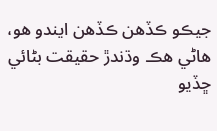جيڪو ڪڏهن ڪڏهن ايندو هو، هاڻي هڪ وڌندڙ حقيقت بڻائي ڇڏيو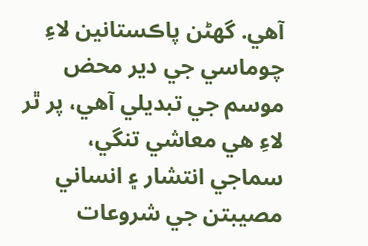آهي. گهڻن پاڪستانين لاءِ چوماسي جي دير محض موسم جي تبديلي آهي، پر ٿر لاءِ هي معاشي تنگي، سماجي انتشار ۽ انساني مصيبتن جي شروعات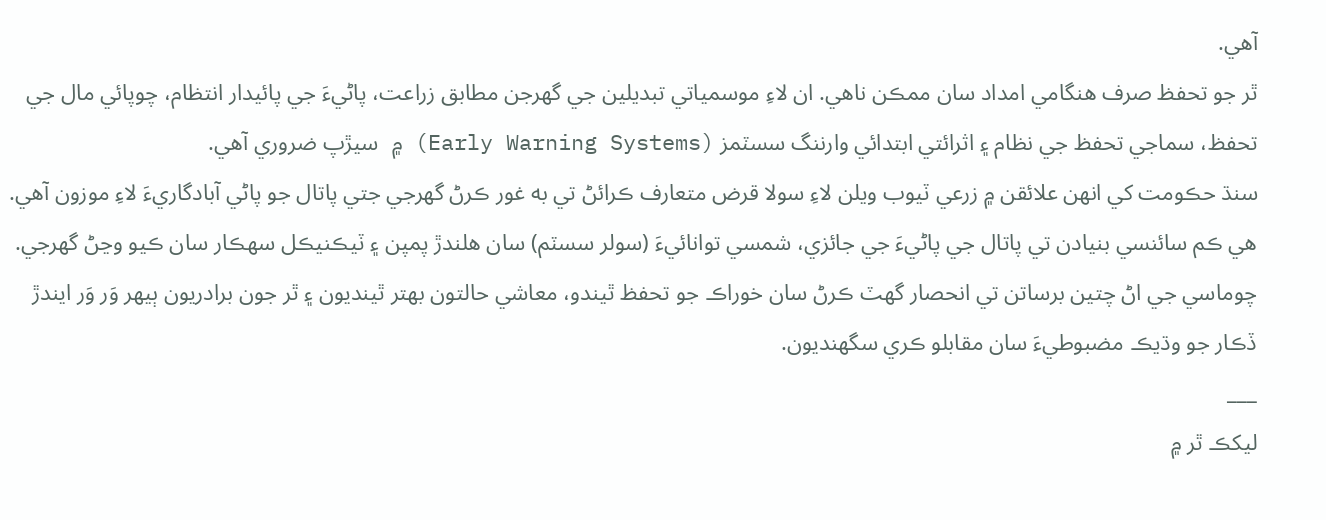آهي.
ٿر جو تحفظ صرف هنگامي امداد سان ممڪن ناهي. ان لاءِ موسمياتي تبديلين جي گهرجن مطابق زراعت، پاڻيءَ جي پائيدار انتظام، چوپائي مال جي تحفظ، سماجي تحفظ جي نظام ۽ اثرائتي ابتدائي وارننگ سسٽمز (Early Warning Systems) ۾ سيڙپ ضروري آهي.
سنڌ حڪومت کي انهن علائقن ۾ زرعي ٽيوب ويلن لاءِ سولا قرض متعارف ڪرائڻ تي به غور ڪرڻ گهرجي جتي پاتال جو پاڻي آبادگاريءَ لاءِ موزون آهي. هي ڪم سائنسي بنيادن تي پاتال جي پاڻيءَ جي جائزي، شمسي توانائيءَ (سولر سسٽم) سان هلندڙ پمپن ۽ ٽيڪنيڪل سهڪار سان ڪيو وڃڻ گهرجي.
چوماسي جي اڻ چتين برساتن تي انحصار گهٽ ڪرڻ سان خوراڪ جو تحفظ ٿيندو، معاشي حالتون بهتر ٿينديون ۽ ٿر جون برادريون ٻيهر وَر وَر ايندڙ ڏڪار جو وڌيڪ مضبوطيءَ سان مقابلو ڪري سگهنديون.
___
ليکڪ ٿر ۾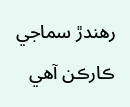رھندڙ سماجي ڪارڪن آھي